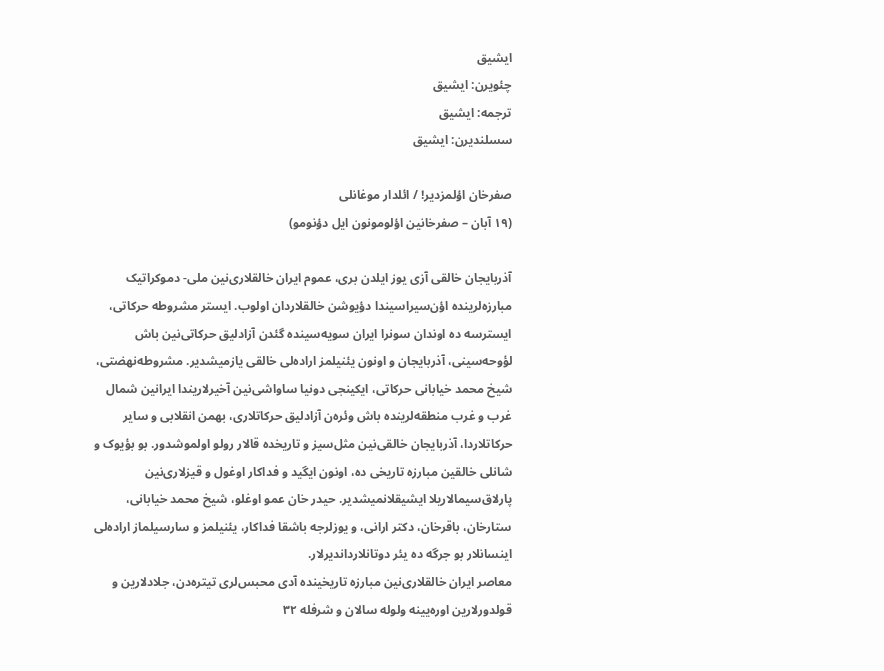ایشیق
چئویرن: ایشیق
ترجمه: ایشیق
سسلندیرن: ایشیق

صفرخان اؤلمزدیر! / ائلدار موغانلی
(۱۹ آبان – صفرخانین اؤلومونون ایل دؤنومو)

آذربایجان خالقی آزی یوز ایلدن بری، عموم ایران خالقلاری‌نین ملی- دموکراتیک مبارزه‌لرینده اؤن‌سیراسیندا دؤیوشن خالقلاردان اولوب. ایستر مشروطه حرکاتی، ایسترسه ده اوندان سونرا ایران سویه‌سینده گئدن آزادلیق حرکاتی‌نین باش لؤوحه‌سینی، آذربایجان و اونون یئنیلمز اراده‌لی خالقی یازمیشدیر. مشروطه‌نهضتی، شیخ محمد خیابانی حرکاتی، ایکینجی دونیا ساواشی‌نین آخیرلاریندا ایرانین شمال غرب و غرب منطقه‌لرینده باش وئره‌ن آزادلیق حرکاتلاری، بهمن انقلابی و سایر حرکاتلاردا، آذربایجان خالقی‌نین مثل‌سیز و تاریخده قالار رولو اولموشدور. بو بؤیوک و شانلی خالقین مبارزه تاریخی ده، اونون ایگید و فداکار اوغول و قیزلاری‌نین پارلاق‌سیمالاریلا ایشیقلانمیشدیر. حیدر خان عمو اوغلو، شیخ محمد خیابانی، ستارخان، باقرخان، دکتر ارانی، و یوزلرجه باشقا فداکار، یئنیلمز و سارسیلماز اراده‌لی اینسانلار بو جرگه ده یئر دوتانلارداندیرلار.
معاصر ایران خالقلاری‌نین مبارزه تاریخینده آدی محبس‌لری تیتره‌دن، جلادلارین و قولدورلارین اوره‌یینه ولوله سالان و شرفله ۳۲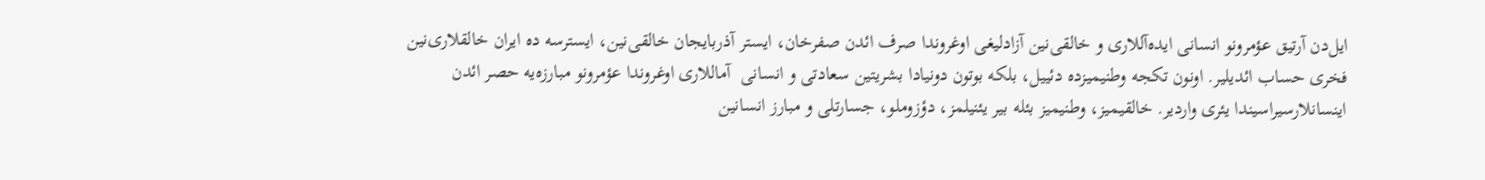ایل‌دن آرتیق عؤمرونو انسانی ایده‌آللاری و خالقی‌نین آزادلیغی اوغروندا صرف ائدن صفرخان، ایستر آذربایجان خالقی‌نین، ایسترسه ده ایران خالقلاری‌نین فخری حساب ائدیلیر. اونون تکجه وطنیمیزده دئییل، بلکه بوتون دونیادا بشریتین سعادتی و انسانی  آماللاری اوغروندا عؤمرونو مبارزه‌یه حصر ائدن اینسانلار‌سیراسیندا یئری واردیر. خالقیمیز، وطنیمیز بئله بیر یئنیلمز، دؤزوملو، جسارتلی و مبارز انسانین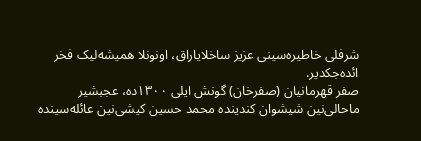شرفلی خاطیره‌سینی عزیز ساخلایاراق، اونونلا همیشه‌لیک فخر ائده‌جکدیر.
صفر قهرمانیان (صفرخان) گونش ایلی ۱۳۰۰ده، عجبشیر ماحالی‌نین شیشوان کندینده محمد حسین کیشی‌نین عائله‌سینده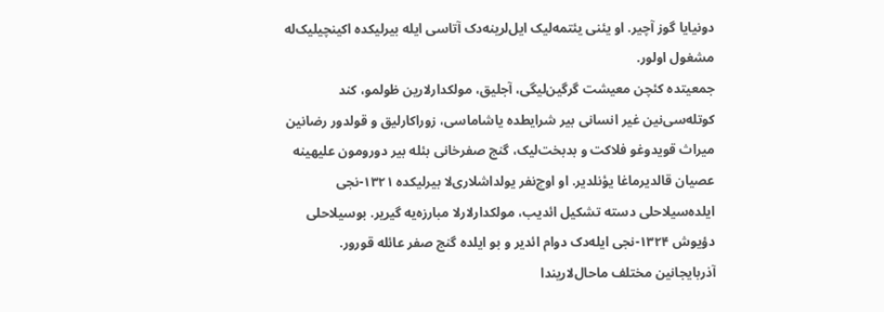دونیایا گوز آچیر. او یئنی یئتمه‌لیک ایل‌لرینه‌دک آتاسی ایله بیرلیکده اکینچیلیک‌له مشغول اولور.
جمعیتده کئچن معیشت گرگین‌لیگی، آجلیق، مولکدارلارین ظولمو، کند  کوتله‌سی‌نین غیر انسانی بیر شرایطده یاشاماسی، زوراکارلیق و قولدور رضانین میراث قویدوغو فلاکت و بدبخت‌لیک، گنج صفرخانی بئله بیر دورومون علیهینه عصیان قالدیرماغا یؤنلدیر. او اوچ‌نفر یولداشلاری‌لا بیر‌لیکده ۱۳۲۱-نجی ایلده‌سیلاحلی دسته تشکیل ائدیب، مولکدارلارلا مبارزه‌یه گیریر. بو‌سیلاحلی دؤیوش ۱۳۲۴-نجی ایله‌دک دوام ائدیر و بو ایلده گنج صفر عائله قورور.
آذربایجانین مختلف ماحال‌لاریندا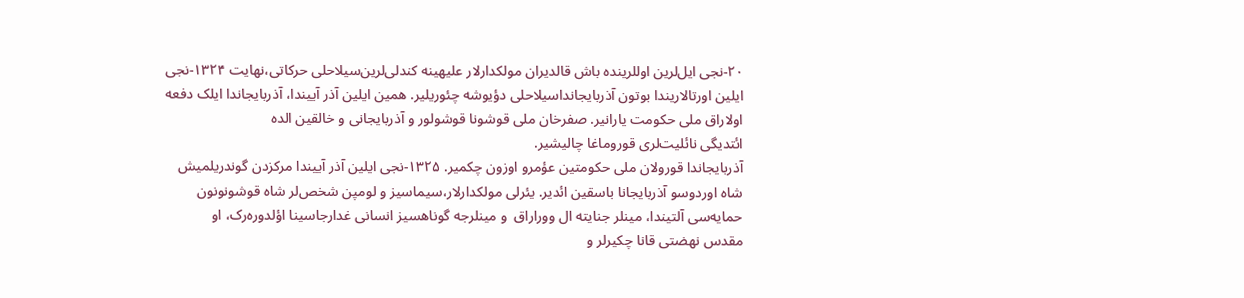۲۰-نجی ایل‌لرین اوللرینده باش قالدیران مولکدارلار علیهینه کندلی‌لرین‌سیلاحلی حرکاتی،‌نهایت ۱۳۲۴-نجی ایلین اورتالاریندا بوتون آذربایجاندا‌سیلاحلی دؤیوشه چئوریلیر. همین ایلین آذر آییندا، آذربایجاندا ایلک دفعه اولاراق ملی حکومت یارانیر. صفرخان ملی قوشونا قوشولور و آذربایجانی و خالقین الده ائتدیگی ‌نائلیت‌لری قوروماغا چالیشیر.
آذربایجاندا قورولان ملی حکومتین عؤمرو اوزون چکمیر. ۱۳۲۵-نجی ایلین آذر آییندا مرکزدن گوندریلمیش شاه اوردوسو آذربایجانا باسقین ائدیر. یئرلی مولکدارلار،‌سیماسیز و لومپن شخص‌لر شاه قوشونونون حمایه‌سی آلتیندا، مینلر جنایته ال ووراراق  و مینلرجه گوناهسیز انسانی غدارجاسینا اؤلدوره‌رک، او مقدس ‌نهضتی قانا چکیرلر و‌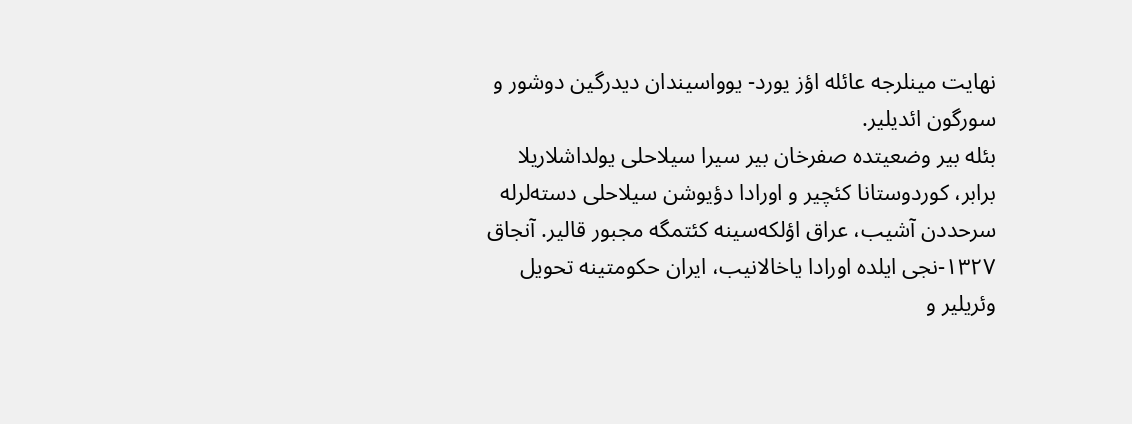نهایت مینلرجه عائله اؤز یورد- یوواسیندان دیدرگین دوشور و سورگون ائدیلیر.
بئله بیر وضعیتده صفرخان بیر ‌سیرا ‌سیلاحلی یولداشلاریلا برابر، کوردوستانا کئچیر و اورادا دؤیوشن ‌سیلاحلی دسته‌لرله سرحددن آشیب، عراق اؤلکه‌سینه کئتمگه مجبور قالیر. آنجاق ۱۳۲۷-نجی ایلده اورادا یاخالانیب، ایران حکومتینه تحویل وئریلیر و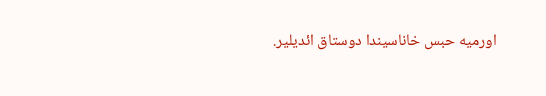اورمیه حبس خاناسیندا دوستاق ائدیلیر.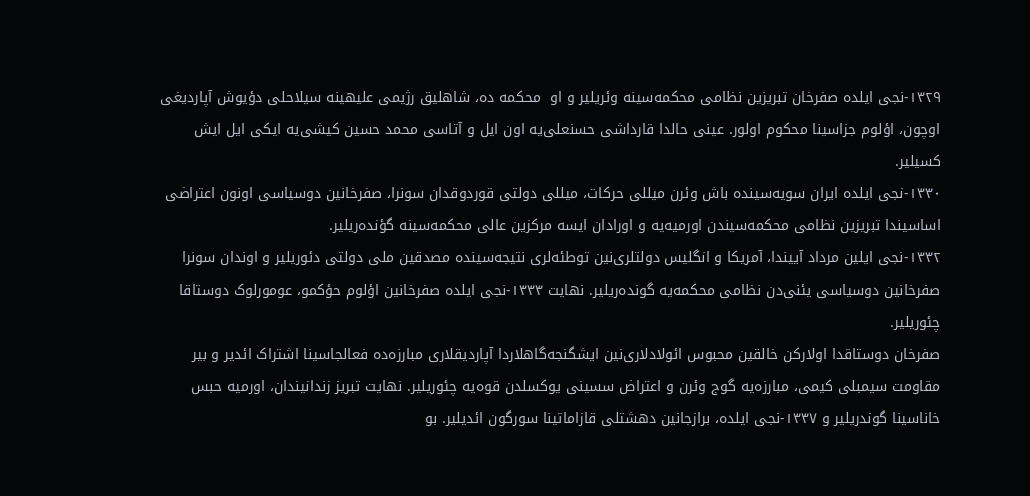۱۳۲۹-نجی ایلده صفرخان تبریزین‌ نظامی محکمه‌سینه وئریلیر و او  محکمه ده، شاهلیق رژیمی علیهینه‌ سیلاحلی دؤیوش آپاردیغی اوچون، اؤلوم جزاسینا محکوم اولور. عینی حالدا قارداشی حسنعلی‌یه اون ایل و آتاسی محمد حسین کیشی‌یه ایکی ایل ایش کسیلیر.
۱۳۳۰-نجی ایلده ایران سویه‌سینده باش وئرن میللی حرکات، میللی دولتی قوردوقدان سونرا، صفرخانین دوسیاسی اونون اعتراضی اساسیندا تبریزین ‌نظامی محکمه‌سیندن اورمیه‌یه و اورادان ایسه مرکزین عالی محکمه‌سینه گؤنده‌ریلیر.
۱۳۳۲-نجی ایلین مرداد آییندا، آمریکا و انگلیس دولتلری‌نین توطئه‌لری ‌نتیجه‌سینده مصدقین ملی دولتی دئوریلیر و اوندان سونرا صفرخانین دوسیاسی یئنی‌دن ‌نظامی محکمه‌یه گونده‌ریلیر. نهایت ۱۳۳۳-نجی ایلده صفرخانین اؤلوم حؤکمو، عومورلوک دوستاقا چئوریلیر.
صفرخان دوستاقدا اولارکن خالقین محبوس ائولادلاری‌نین ایشگنجه‌گاهلاردا آپاردیقلاری مبارزه‌ده فعالجاسینا اشتراک ائدیر و بیر مقاومت ‌سیمبلی کیمی، مبارزه‌یه گوج وئرن و اعتراض سسینی یوکسلدن قوه‌یه چئوریلیر. نهایت تبریز زندانیندان، اورمیه حبس خاناسینا گوندریلیر و ۱۳۳۷-نجی ایلده، برازجانین دهشتلی قازاماتینا سورگون ائدیلیر. بو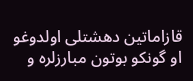قازاماتین دهشتلی اولدوغو او گونکو بوتون مبارزلره و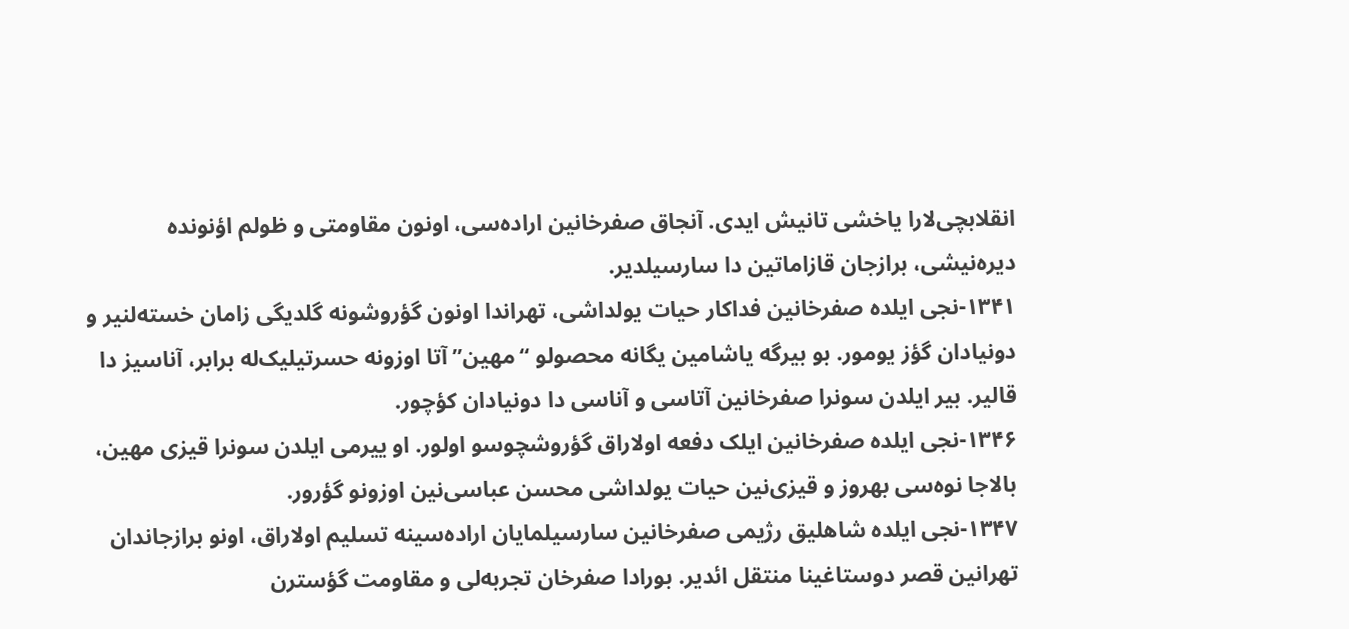انقلابچی‌لارا یاخشی تانیش ایدی. آنجاق صفرخانین اراده‌سی، اونون مقاومتی و ظولم اؤنونده دیره‌نیشی، برازجان قازاماتین دا سارسیلدیر.
۱۳۴۱-نجی ایلده صفرخانین فداکار حیات یولداشی، تهراندا اونون گؤروشونه گلدیگی زامان خسته‌لنیر و دونیادان گؤز یومور. بو بیرگه یاشامین یگانه محصولو “مهین” آتا اوزونه حسرتیلیک‌له برابر، آناسیز دا قالیر. بیر ایلدن سونرا صفرخانین آتاسی و آناسی دا دونیادان کؤچور.
۱۳۴۶-نجی ایلده صفرخانین ایلک دفعه اولاراق گؤروشچوسو اولور. او ییرمی ایلدن سونرا قیزی مهین، بالاجا ‌نوه‌سی بهروز و قیزی‌نین حیات یولداشی محسن عباسی‌نین اوزونو گؤرور.
۱۳۴۷-نجی ایلده شاهلیق رژیمی صفرخانین سارسیلمایان اراده‌سینه تسلیم اولاراق، اونو برازجاندان تهرانین قصر دوستاغینا منتقل ائدیر. بورادا صفرخان تجربه‌لی و مقاومت گؤسترن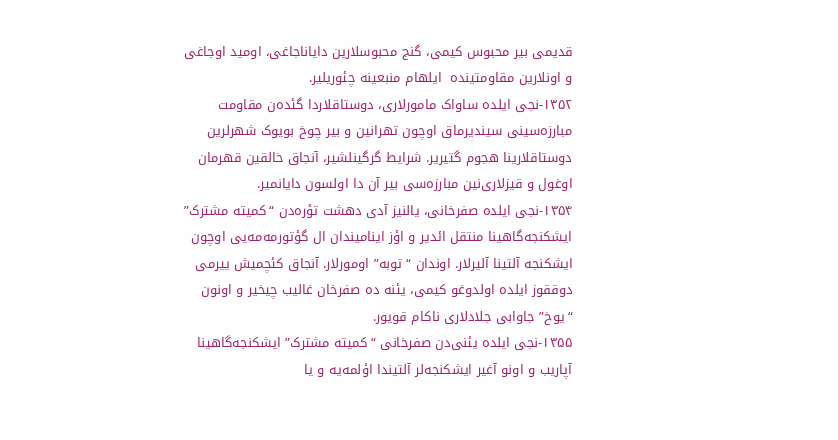قدیمی بیر محبوس کیمی، گنج محبوسلارین دایاناجاغی، اومید اوجاغی و اونلارین مقاومتینده  ایلهام منبعینه چئوریلیر.
۱۳۵۲-نجی ایلده ساواک مامورلاری، دوستاقلاردا گئده‌ن مقاومت مبارزه‌سینی ‌سیندیرماق اوچون تهرانین و بیر چوخ بویوک شهرلرین دوستاقلارینا هجوم گتیریر. شرایط گرگینلشیر، آنجاق خالقین قهرمان اوغول و قیزلاری‌نین مبارزه‌سی بیر آن دا اولسون دایانمیر.
۱۳۵۴-نجی ایلده صفرخانی، یالنیز آدی دهشت تؤره‌دن “کمیته مشترک” ایشکنجه‌گاهینا منتقل ائدیر و اؤز اینامیندان ال گؤتورمه‌مه‌یی اوچون ایشکنجه آلتینا آلیرلار. اوندان “توبه” اومورلار. آنجاق کئچمیش ییرمی دوققوز ایلده اولدوغو کیمی، یئنه ده صفرخان غالیب چیخیر و اونون “یوخ” جاوابی جلادلاری‌ ناکام قویور.
۱۳۵۵-نجی ایلده یئنی‌دن صفرخانی “کمیته مشترک” ایشکنجه‌گاهینا آپاریب و اونو آغیر ایشکنجه‌لر آلتیندا اؤلمه‌یه و یا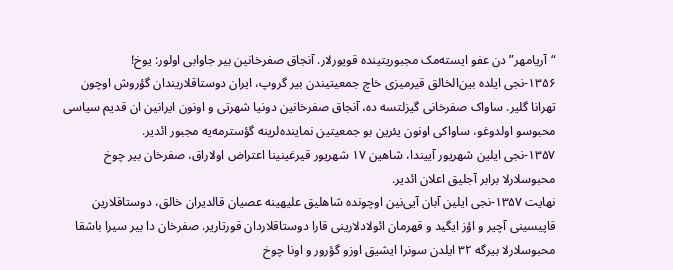“آریامهر”دن عفو ایسته‌مک مجبوریتینده قویورلار. آنجاق صفرخانین بیر جاوابی اولور: یوخ!
۱۳۵۶-نجی ایلده بین‌الخالق قیرمیزی خاچ جمعیتیندن بیر گروپ، ایران دوستاقلاریندان گؤروش اوچون تهرانا گلیر. ساواک صفرخانی گیزلتسه ده، آنجاق صفرخانین دونیا شهرتی و اونون ایرانین ان قدیم ‌سیاسی محبوسو اولدوغو، ساواکی اونون یئرین بو جمعیتین ‌نماینده‌لرینه گؤسترمه‌یه مجبور ائدیر.
۱۳۵۷-نجی ایلین شهریور آییندا، شاهین ۱۷ شهریور قیرغینینا اعتراض اولاراق، صفرخان بیر چوخ محبوسلارلا برابر آجلیق اعلان ائدیر.
نهایت ۱۳۵۷-نجی ایلین آبان آیی‌نین اوچونده شاهلیق علیهینه عصیان قالدیران خالق، دوستاقلارین قاپیسینی آچیر و اؤز ایگید و قهرمان ائولادلارینی قارا دوستاقلاردان قورتاریر. صفرخان دا بیر‌ سیرا باشقا محبوسلارلا بیرگه ۳۲ ایلدن سونرا ایشیق اوزو گؤرور و اونا چوخ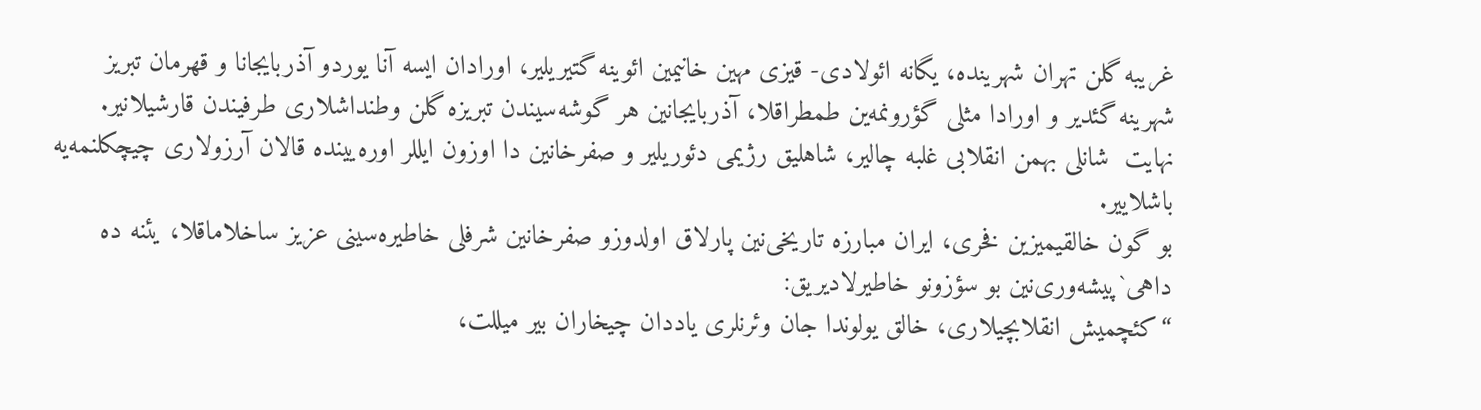غریبه گلن تهران شهرینده، یگانه ائولادی- قیزی مهین خانیمین ائوینه گتیریلیر، اورادان ایسه آنا یوردو آذربایجانا و قهرمان تبریز شهرینه گئدیر و اورادا مثلی گؤرونمه‌ین طمطراقلا، آذربایجانین هر گوشه‌سیندن تبریزه گلن وطنداشلاری طرفیندن قارشیلانیر.
نهایت  شانلی بهمن انقلابی غلبه چالیر، شاهلیق رژیمی دئوریلیر و صفرخانین دا اوزون ایللر اوره‌یینده قالان آرزولاری چیچکلنمه‌یه باشلاییر.
بو گون خالقیمیزین فخری، ایران مبارزه تاریخی‌نین پارلاق اولدوزو صفرخانین شرفلی خاطیره‌سینی عزیز ساخلاماقلا، یئنه ده داهی`پیشه‌وری‌نین بو سؤزونو خاطیرلادیریق:
“کئچمیش انقلابچیلاری، خالق یولوندا جان وئرنلری یاددان چیخاران بیر میللت،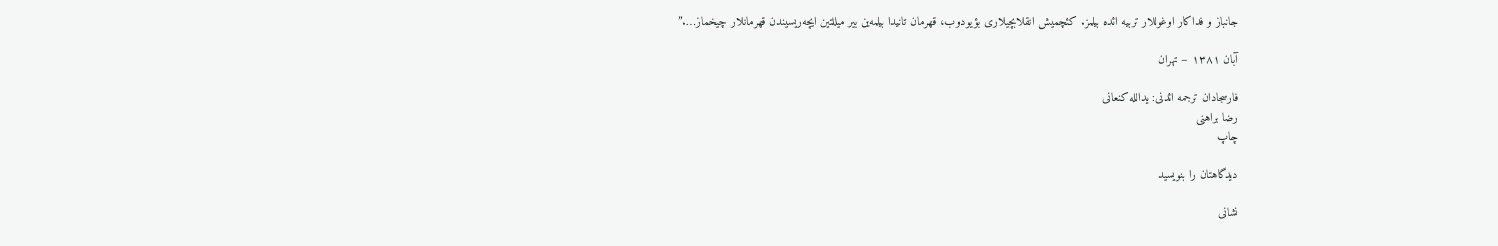جانباز و فداکار اوغوللار تربیه ائده بیلمز. کئچمیش انقلابچیلاری بؤیودوب، قهرمان تانیدا بیلمه‌ین بیر میللتین ایچه‌ریسیندن قهرمانلار چیخماز….”

آبان ۱۳۸۱ – تهران

فارسجادان ترجمه ائدنی: یدالله کنعانی
رضا براهنی
چاپ

دیدگاهتان را بنویسید

نشانی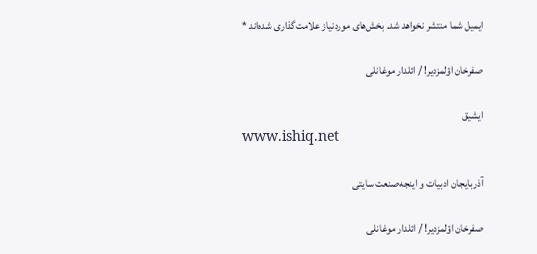ایمیل شما منتشر نخواهد شد. بخش‌های موردنیاز علامت‌گذاری شده‌اند *

صفرخان اؤلمزدیر! / ائلدار موغانلی

ایشیق
www.ishiq.net

آذربایجان ادبیات و اینجه‌صنعت سایتی

صفرخان اؤلمزدیر! / ائلدار موغانلی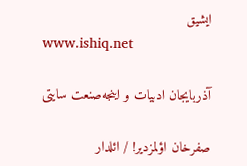ایشیق
www.ishiq.net

آذربایجان ادبیات و اینجه‌صنعت سایتی

صفرخان اؤلمزدیر! / ائلدار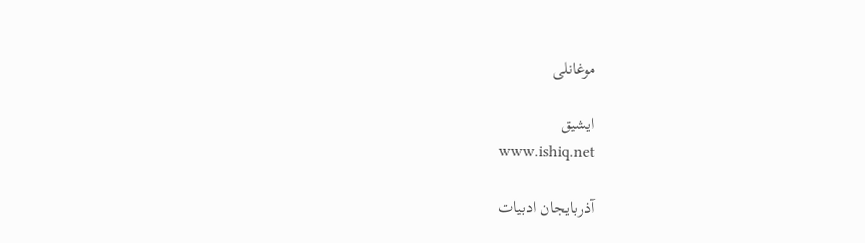موغانلی

ایشیق
www.ishiq.net

آذربایجان ادبیات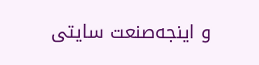و اینجه‌صنعت سایتی